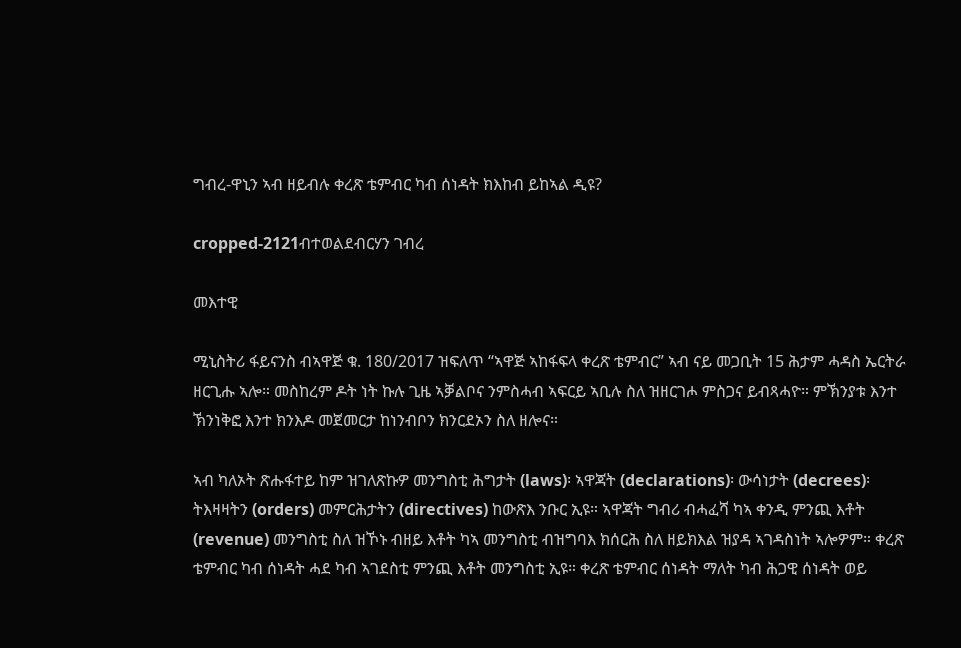ግብረ-ዋኒን ኣብ ዘይብሉ ቀረጽ ቴምብር ካብ ሰነዳት ክእከብ ይከኣል ዲዩ?

cropped-2121ብተወልደብርሃን ገብረ

መእተዊ

ሚኒስትሪ ፋይናንስ ብኣዋጅ ቁ. 180/2017 ዝፍለጥ “ኣዋጅ ኣከፋፍላ ቀረጽ ቴምብር” ኣብ ናይ መጋቢት 15 ሕታም ሓዳስ ኤርትራ ዘርጊሑ ኣሎ። መስከረም ዶት ነት ኩሉ ጊዜ ኣቓልቦና ንምስሓብ ኣፍርይ ኣቢሉ ስለ ዝዘርገሖ ምስጋና ይብጻሓዮ። ምኽንያቱ እንተ ኽንነቅፎ እንተ ክንእዶ መጀመርታ ከነንብቦን ክንርደኦን ስለ ዘሎና።

ኣብ ካለኦት ጽሑፋተይ ከም ዝገለጽኩዎ መንግስቲ ሕግታት (laws)፡ ኣዋጃት (declarations)፡ ውሳነታት (decrees)፡ ትእዛዛትን (orders) መምርሕታትን (directives) ከውጽእ ንቡር ኢዩ። ኣዋጃት ግብሪ ብሓፈሻ ካኣ ቀንዲ ምንጪ እቶት (revenue) መንግስቲ ስለ ዝኾኑ ብዘይ እቶት ካኣ መንግስቲ ብዝግባእ ክሰርሕ ስለ ዘይክእል ዝያዳ ኣገዳስነት ኣሎዎም። ቀረጽ ቴምብር ካብ ሰነዳት ሓደ ካብ ኣገደስቲ ምንጪ እቶት መንግስቲ ኢዩ። ቀረጽ ቴምብር ሰነዳት ማለት ካብ ሕጋዊ ሰነዳት ወይ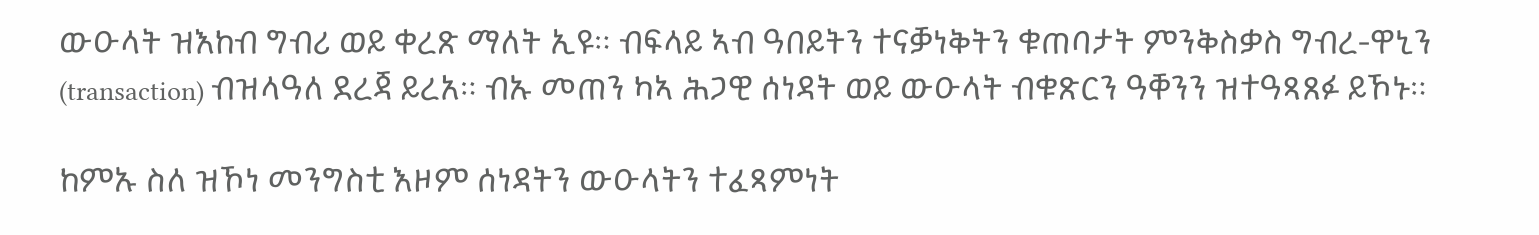ውዑላት ዝእከብ ግብሪ ወይ ቀረጽ ማለት ኢዩ። ብፍላይ ኣብ ዓበይትን ተናቓነቅትን ቁጠባታት ምንቅስቃስ ግብረ-ዋኒን (transaction) ብዝላዓለ ደረጃ ይረአ። ብኡ መጠን ካኣ ሕጋዊ ሰነዳት ወይ ውዑላት ብቁጽርን ዓቐንን ዝተዓጻጸፉ ይኾኑ።

ከምኡ ስለ ዝኾነ መንግስቲ እዞም ሰነዳትን ውዑላትን ተፈጻምነት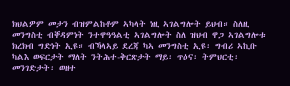ክህልዎም መታን ብዝምልከቶም ኣካላት ነዚ ኣገልግሎት ይህብ። ስለዚ መንግስቲ ብቐዳምነት ንተዋዓዓልቲ ኣገልግሎት ስለ ዝህብ ዋጋ ኣገልግሎቱ ክረክብ ግድነት ኢዩ። ብኻላኣይ ደረጃ ካኣ መንግስቲ ኢዩ፡ ግብሪ ኣኪቡ ካልእ ወፍርታት ማለት ንትሕተ-ቅርጽታት ማይ፡ ጥዕና፡ ትምህርቲ፡ መንገድታት፡ ወዘተ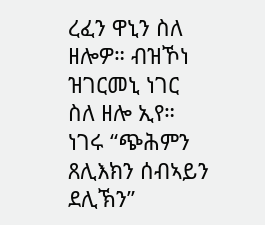ረፈን ዋኒን ስለ ዘሎዎ። ብዝኾነ ዝገርመኒ ነገር ስለ ዘሎ ኢየ። ነገሩ “ጭሕምን ጸሊእክን ሰብኣይን ደሊኽን”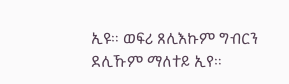ኢዩ። ወፍሪ ጸሊእኩም ግብርን ደሊኹም ማለተይ ኢየ።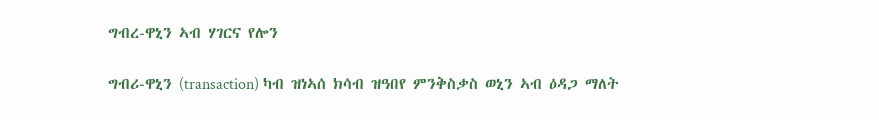ግብረ-ዋኒን ኣብ ሃገርና የሎን

ግብሪ-ዋኒን (transaction) ካብ ዝነኣሰ ክሳብ ዝዓበየ ምንቅስቃስ ወኒን ኣብ ዕዳጋ ማለት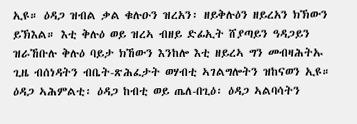ኢዩ። ዕዳጋ ዝብል ቃል ቁሉዑን ዝረአን፡ ዘይቅሉዕን ዘይረአን ክኽውን ይኽእል። እቲ ቅሉዕ ወይ ዝረኣ ብዘይ ድፊኢት ሸያጣይን ዓዳጋይን ዝራኸቡሉ ቅሉዕ ባይታ ክኸውን እንከሎ እቲ ዘይረኣ ግን መብዛሕትኡ ጊዜ ብሰነዳትን ብቤት-ጽሕፈታት ወሃብቲ ኣገልግሎትን ዝከናወን ኢዩ። ዕዳጋ ኣሕምልቲ፡ ዕዳጋ ከብቲ ወይ ጤለ-በጊዕ፡ ዕዳጋ ኣልባሳትን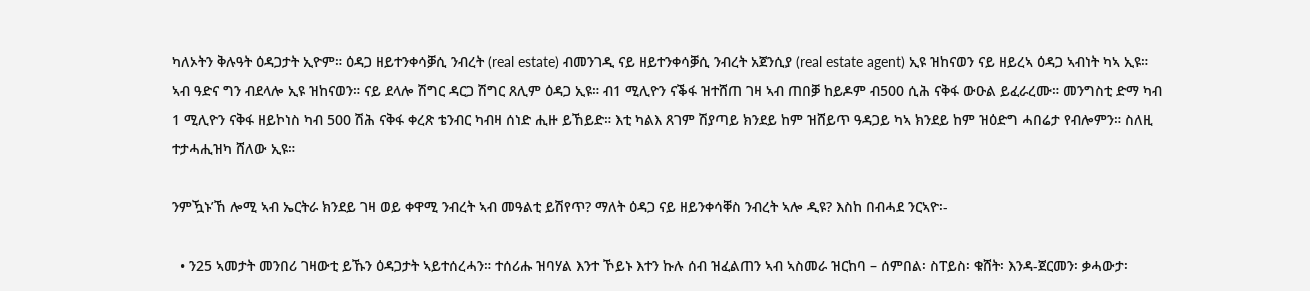ካለኦትን ቅሉዓት ዕዳጋታት ኢዮም። ዕዳጋ ዘይተንቀሳቓሲ ንብረት (real estate) ብመንገዲ ናይ ዘይተንቀሳቓሲ ንብረት አጀንሲያ (real estate agent) ኢዩ ዝከናወን ናይ ዘይረኣ ዕዳጋ ኣብነት ካኣ ኢዩ። ኣብ ዓድና ግን ብደላሎ ኢዩ ዝከናወን። ናይ ደላሎ ሽግር ዳርጋ ሽግር ጸሊም ዕዳጋ ኢዩ። ብ1 ሚሊዮን ናቕፋ ዝተሸጠ ገዛ ኣብ ጠበቓ ከይዶም ብ500 ሲሕ ናቅፋ ውዑል ይፈራረሙ። መንግስቲ ድማ ካብ 1 ሚሊዮን ናቅፋ ዘይኮነስ ካብ 500 ሽሕ ናቅፋ ቀረጽ ቴንብር ካብዛ ሰነድ ሒዙ ይኸይድ። እቲ ካልእ ጸገም ሽያጣይ ክንደይ ከም ዝሸይጥ ዓዳጋይ ካኣ ክንደይ ከም ዝዕድግ ሓበሬታ የብሎምን። ስለዚ ተታሓሒዝካ ሸለው ኢዩ።

ንምዃኑ’ኸ ሎሚ ኣብ ኤርትራ ክንደይ ገዛ ወይ ቀዋሚ ንብረት ኣብ መዓልቲ ይሽየጥ? ማለት ዕዳጋ ናይ ዘይንቀሳቐስ ንብረት ኣሎ ዲዩ? እስከ በብሓደ ንርኣዮ፡-

  • ን25 ኣመታት መንበሪ ገዛውቲ ይኹን ዕዳጋታት ኣይተሰረሓን። ተሰሪሑ ዝባሃል እንተ ኾይኑ እተን ኩሉ ሰብ ዝፈልጠን ኣብ ኣስመራ ዝርከባ – ሰምበል፡ ስፐይስ፡ ቁሸት፡ እንዳ-ጀርመን፡ ቃሓውታ፡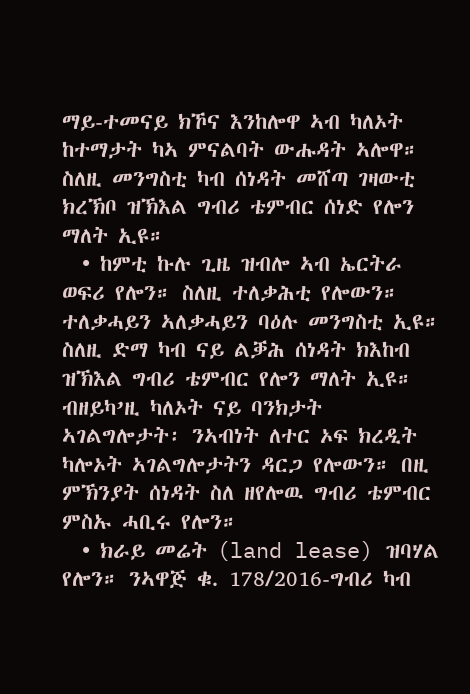ማይ-ተመናይ ክኾና እንከሎዋ ኣብ ካለኦት ከተማታት ካኣ ምናልባት ውሑዳት ኣሎዋ። ስለዚ መንግስቲ ካብ ሰነዳት መሸጣ ገዛውቲ ክረኽቦ ዝኽእል ግብሪ ቴምብር ሰነድ የሎን ማለት ኢዩ።
  • ከምቲ ኩሉ ጊዜ ዝብሎ ኣብ ኤርትራ ወፍሪ የሎን። ስለዚ ተለቃሕቲ የሎውን። ተለቃሓይን ኣለቃሓይን ባዕሉ መንግስቲ ኢዩ። ስለዚ ድማ ካብ ናይ ልቓሕ ሰነዳት ክእከብ ዝኽእል ግብሪ ቴምብር የሎን ማለት ኢዩ። ብዘይካ’ዚ ካለኦት ናይ ባንክታት ኣገልግሎታት፡ ንኣብነት ለተር ኦፍ ክረዲት ካሎኦት ኣገልግሎታትን ዳርጋ የሎውን። በዚ ምኽንያት ሰነዳት ስለ ዘየሎዉ ግብሪ ቴምብር ምስኡ ሓቢሩ የሎን።
  • ክራይ መሬት (land lease) ዝባሃል የሎን። ንኣዋጅ ቁ. 178/2016-ግብሪ ካብ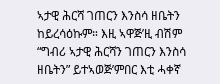ኣታዊ ሕርሻ ገጠርን እንስሳ ዘቤትን ከይረሳዕኩም። እዚ ኣዋጅ’ዚ ብሽም “ግብሪ ኣታዊ ሕርሻን ገጠርን እንስሳ ዘቤትን” ይተኣወጅ’ምበር እቲ ሓቀኛ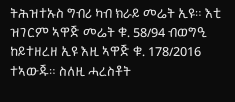ትሕዝተኡስ ግብሪ ካብ ክራይ መሬት ኢዩ። እቲ ዝገርም ኣዋጅ መሬት ቁ. 58/94 ብወግዒ ከይተዘረዘ ኢዩ እዚ ኣዋጅ ቁ. 178/2016 ተኣውጁ። ስለዚ ሓረስቶት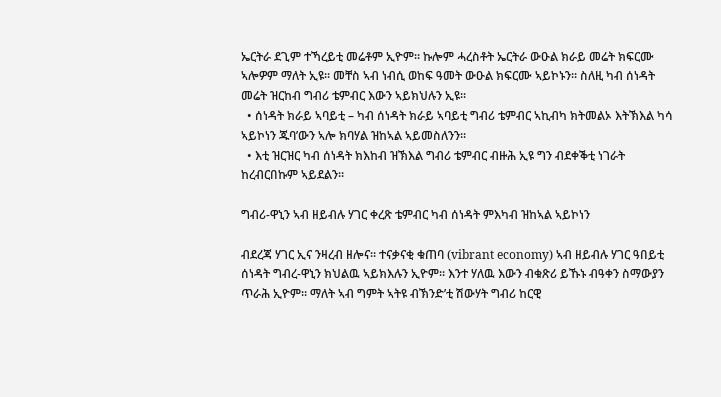ኤርትራ ደጊም ተኻረይቲ መሬቶም ኢዮም። ኩሎም ሓረስቶት ኤርትራ ውዑል ክራይ መሬት ክፍርሙ ኣሎዎም ማለት ኢዩ። መቸስ ኣብ ነብሲ ወከፍ ዓመት ውዑል ክፍርሙ ኣይኮኑን። ስለዚ ካብ ሰነዳት መሬት ዝርከብ ግብሪ ቴምብር እውን ኣይክህሉን ኢዩ።
  • ሰነዳት ክራይ ኣባይቲ – ካብ ሰነዳት ክራይ ኣባይቲ ግብሪ ቴምብር ኣኪብካ ክትመልኦ እትኽእል ካሳ ኣይኮነን ጁባ’ውን ኣሎ ክባሃል ዝከኣል ኣይመስለንን።
  • እቲ ዝርዝር ካብ ሰነዳት ክእከብ ዝኽእል ግብሪ ቴምብር ብዙሕ ኢዩ ግን ብደቀቕቲ ነገራት ከረብርበኩም ኣይደልን።

ግብሪ-ዋኒን ኣብ ዘይብሉ ሃገር ቀረጽ ቴምብር ካብ ሰነዳት ምእካብ ዝከኣል ኣይኮነን

ብደረጃ ሃገር ኢና ንዛረብ ዘሎና። ተናቃናቂ ቁጠባ (vibrant economy) ኣብ ዘይብሉ ሃገር ዓበይቲ ሰነዳት ግብረ-ዋኒን ክህልዉ ኣይክእሉን ኢዮም። እንተ ሃለዉ እውን ብቁጽሪ ይኹኑ ብዓቀን ስማውያን ጥራሕ ኢዮም። ማለት ኣብ ግምት ኣትዩ ብኽንድ’ቲ ሽውሃት ግብሪ ከርዊ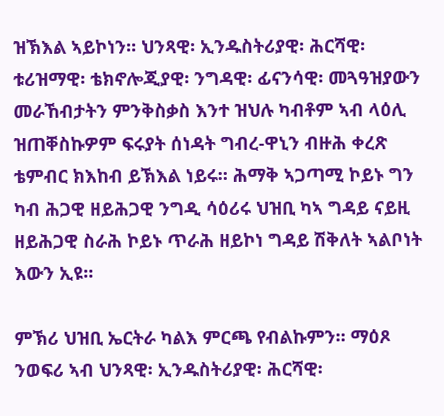ዝኽእል ኣይኮነን። ህንጻዊ፡ ኢንዱስትሪያዊ፡ ሕርሻዊ፡ ቱሪዝማዊ፡ ቴክኖሎጂያዊ፡ ንግዳዊ፡ ፊናንሳዊ፡ መጓዓዝያውን መራኸብታትን ምንቅስቃስ እንተ ዝህሉ ካብቶም ኣብ ላዕሊ ዝጠቐስኩዎም ፍሩያት ሰነዳት ግብረ-ዋኒን ብዙሕ ቀረጽ ቴምብር ክእከብ ይኽእል ነይሩ። ሕማቅ ኣጋጣሚ ኮይኑ ግን ካብ ሕጋዊ ዘይሕጋዊ ንግዲ ሳዕሪሩ ህዝቢ ካኣ ግዳይ ናይዚ ዘይሕጋዊ ስራሕ ኮይኑ ጥራሕ ዘይኮነ ግዳይ ሽቅለት ኣልቦነት እውን ኢዩ።

ምኽሪ ህዝቢ ኤርትራ ካልእ ምርጫ የብልኩምን። ማዕጾ ንወፍሪ ኣብ ህንጻዊ፡ ኢንዱስትሪያዊ፡ ሕርሻዊ፡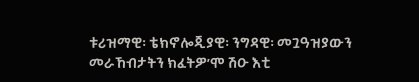ቱሪዝማዊ፡ ቴክኖሎጂያዊ፡ ንግዳዊ፡ መጓዓዝያውን መራኸብታትን ክፈትዎ’ሞ ሽዑ እቲ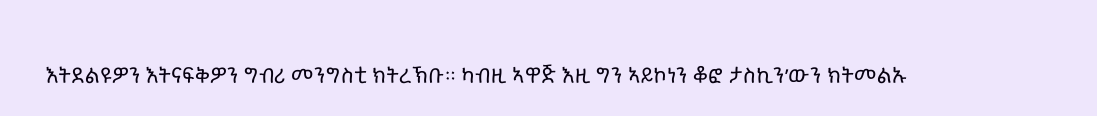እትደልዩዎን እትናፍቅዎን ግብሪ መንግስቲ ክትረኽቡ። ካብዚ ኣዋጅ እዚ ግን ኣይኮነን ቆፎ ታስኪን’ውን ክትመልኡ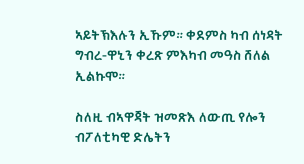ኣይትኽእሉን ኢኹም። ቀደምስ ካብ ሰነዳት ግብረ-ዋኒን ቀረጽ ምእካብ መዓስ ሸለል ኢልኩሞ።

ስለዚ ብኣዋጃት ዝመጽእ ለውጢ የሎን ብፖለቲካዊ ድሌትን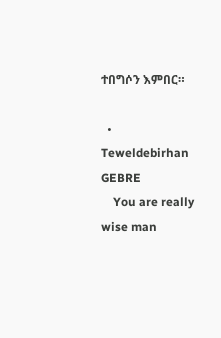ተበግሶን እምበር።

  • Teweldebirhan GEBRE
    You are really wise man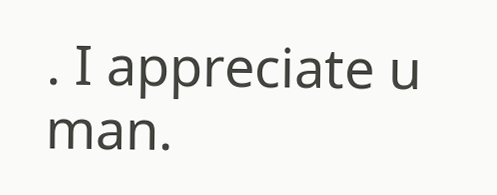. I appreciate u man.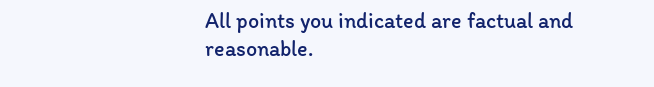All points you indicated are factual and reasonable.